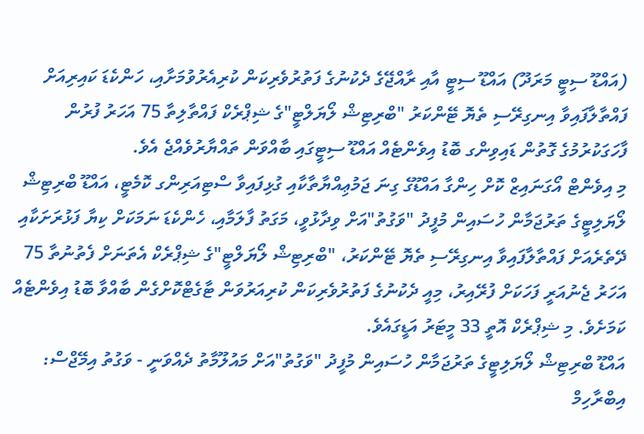(އައްޑޫ ސިޓީ މަރަދޫ) އައްޑޫ ސިޓީ އާއި ރާއްޖޭގެ ދެކުނުގެ ފަތުރުވެރިކަން ކުރިއެރުވުމަށާއި، ހަންކެޑަ ކައިރިއަށް ފައްތާލާފައިވާ އިނގިރޭސި ތެޔޮ ޓޭންކަރު "ބްރިޓިޝް ލޯޔަލްޓީ"ގެ ޝިޕްރެކް ފައްތާލިތާ 75 އަހަރު ފުރުން ފާހަގަކުރުމުގެ ގޮތުން ޑައިވިންގ ބޮޑު އިވެންޓެއް އައްޑޫ ސިޓީގައި ބާއްވަން ތައްޔާރުވެއްޖެ އެވެ.
މި އިވެންޓް އޯގަނައިޒް ކޮށް ހިންގާ އައްޑޫގެ ގިނަ ޖަމުޢިއްޔާތާކާއި ގުޅިފައިވާ ސްޓިއަރިންގ ކޮމެޓީ، އައްޑޫ ބްރިޓިޝް ލޯޔަލިޓީގެ ތަރުޖަމާން ހުސައިން މުފީދު "ވަގުތު"އަށް ވިދާޅުވީ، މަގަތު ފާލަމާއި، ހެންކެޑަ ނަމަކަށް ކިޔާ ފަޅުރަށަކާއި ދޭތެރެއަށް ފައްތާލާފައިވާ އިނގިރޭސި ތެޔޮ ޓޭންކަރު، "ބްރިޓިޝް ލޯޔަލްޓީ"ގެ ޝިޕްރެކް އެތަނަށް ފެތުނުތާ 75 އަހަރު ޖެނުއަރީ ފަހަކަށް ފުރޭއިރު، މިއީ ދެކުނުގެ ފަތުރުވެރިކަން ކުރިއަރުވަން ޓާގެޓްކޮށްގެން ބާއްވާ ބޮޑު އިވެންޓެއް ކަމަށެވެ. މި ޝިޕްރެކް އޮތީ 33 މީޓަރު އަޑީގައެވެ.
އައްޑޫ ބްރިޓިޝް ލޯޔަލިޓީގެ ތަރުޖަމާން ހުސައިން މުފީދު "ވަގުތު"އަށް މައުލޫމާތު ދެއްވަނީ - ވަގުތު އިމޭޖްސް: އިބްރާހިމް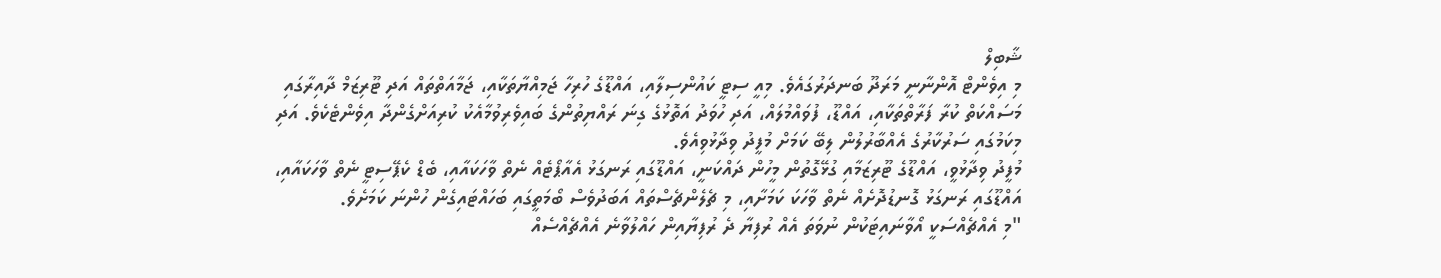ޝާބިލް
މި އިވެންޓް އޮންނާނީ މަރަދޫ ބަނދަރުގައެވެ. މިއީ ސިޓީ ކައުންސިލާއި، އައްޑޫގެ ހުރިހާ ޖަމިއްޔާތަކާއި، ޖަމާއަތްތައް އަދި ޓޫރިޒަމް ދާއިރާގައި މަސައްކަތް ކުރާ ފަރާތްތަކާއި، އައްޑޫ، ފުވައްމުލައް، އަދި ހުވަދު އަތޮޅުގެ ގިނަ ރައްޔިތުންގެ ބައިވެރިވުމާއެކު ކުރިއަށްގެންދާ އިވެންޓެކެވެ. އަދި މިކަމުގައި ސަރުކާރުގެ އެއްބާރުލުން ލިބޭ ކަމަށް މުފީދު ވިދާޅުވިއެވެ.
މުފީދު ވިދާޅުވީ، އައްޑޫގެ ޓޫރިޒަމާއި ގުޅޭގޮތުން މީހުން ދައްކަނީ، އައްޑޫގައި ރަނގަޅު އެއާޕޯޓެއް ނެތް ވާހަކައާއި، ބެޑް ކެޕޭސިޓީ ނެތް ވާހަކައާއި، އައްޑޫގައި ރަނގަޅު ގޮނޑުދޮށެއް ނެތް ވާހަކަ ކަމަށާއި، މި ޗެލެންޗެސްތައް އަބަދުވެސް ބޯމަތީގައި ބަހައްޓައިގެން ހުންނަ ކަމަށެވެ.
"މި އެއްޗެއްސަކީ އޯވާނައިޓަކުން ނުވަތަ އެއް ރުފިޔާ ދެ ރުފިޔާއިން ހައްލުވާނެ އެއްޗެއްސެއް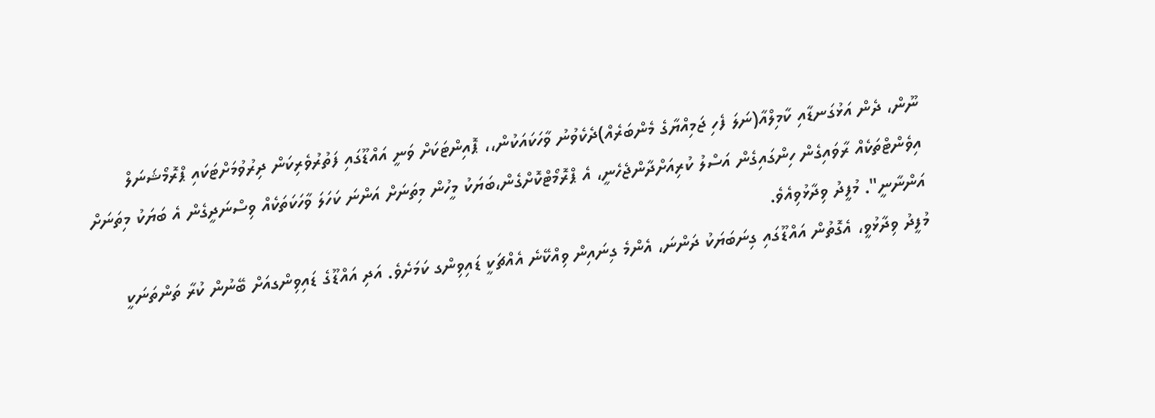ނޫން، ދެން އަޅުގަނޑާއި ކާމިލްއާ(ނަލަ ފެހި ޖަމިއްޔާގެ މެންބަރެއް)ދެކެވުނު ވާހަކައަކުން،، ޕޮއިންޓަކަށް ވަނީ އައްޑޫގައި ފަތުރުވެރިކަން ދިރުވުމަށްޓަކައި ޕްރޮމޯޝަނަލް އިވެންޓްތަކެއް ރާވައިގެން ހިންގައިގެން އަސްލު ކުރިއަށްދާންޖެހެނީ، އެ ޕްރޮމޯޓްކޮށްގެން،ބަޔަކު މީހުން މިތަނަށް އަންނަ ކަހަލަ ވާހަކަތަކެއް ވިސްނަދީގެން އެ ބަޔަކު މިތަނަށް އަންނާނީ". މުފީދު ވިދާޅުވިއެވެ.
މުފީދު ވިދާޅުވީ، އެގޮތުން އައްޑޫގައި ގިނަބަޔަކު ދަންނަ، އެންމެ ގިނައިން ވިއްކޭނެ އެއްޗަކީ ޑައިވިންގ ކަމަށެވެ. އަދި އައްޑޫގެ ޑައިވިންގއަށް ބޭނުން ކުރާ ތަންތަނަކީ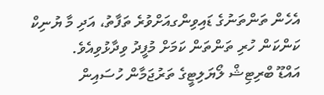އެހެން ތަންތަނުގެ ޑައިވިންގއަށްވުރެ ތަފާތު، އަދި މާ ޔުނިކް ކަންކަން ހުރި ތަންތަން ކަމަށް މުފީދު ވިދާޅުވިއެވެ.
އައްޑޫ ބްރިޓިޝް ލޯޔަލިޓީގެ ތަރުޖަމާން ހުސައިން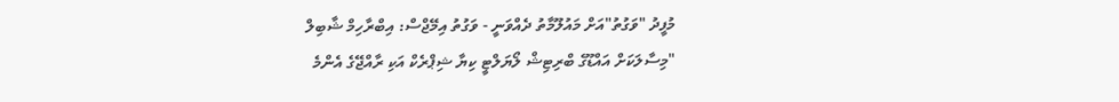މުފީދު "ވަގުތު"އަށް މައުލޫމާތު ދެއްވަނީ - ވަގުތު އިމޭޖްސް: އިބްރާހިމް ޝާބިލް
"މިސާލަކަށް އައްޑޫގެ ބްރިޓިޝް ލޯޔަލްޓީ ކިޔާ ޝިޕްރެކް އަކި ރާއްޖޭގެ އެންމެ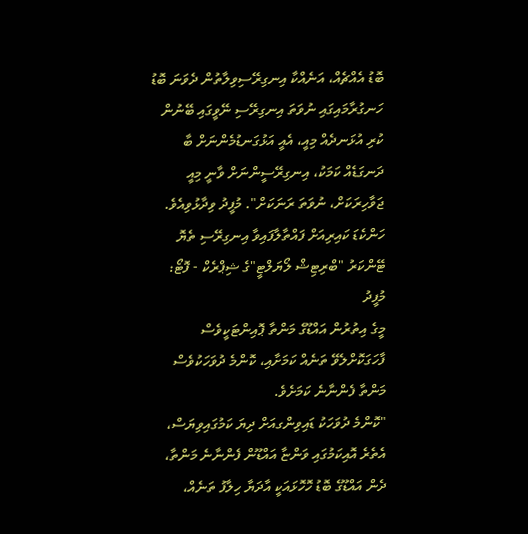ބޮޑު އެއްޗެއް، އަނެއްކާ އިނގިރޭސިވިލާތުން ދެވަނަ ބޮޑު ހަނގުރާމައިގައި ނުވަތަ އިނގިރޭސި ނޭވީގައި ބޭނުން ކުރި އުޅަނދެއް މިއީ، އެއީ އަޅުގަނޑުމެންނަށް ބާ ދަނގަޑެއް ކަމަކު، އިނގިރޭސީންނަށް ވާނީ މިއީ ޖަވާހިރަކަށް، ނުވަތަ ރަނަކަށް". މުފީދު ވިދާޅުވިއެވެ.
ހަންކެޑަ ކައިރިއަށް ފައްތާލާފައިވާ އިނގިރޭސި ތެޔޮ ޓޭންކަރު "ބްރިޓިޝް ލޯޔަލްޓީ"ގެ ޝިޕްރެކް - ފޮޓޯ: މުފީދު
މީގެ އިތުރުން އައްޑޫގެ މަންތާ ޕޮއިންޓަކީވެސް ފާހަގަކޮށްލެވޭ ތަނެއް ކަމަށާއި، ކޮންމެ ދުވަހަކުވެސް މަންތާ ފެންނާނެ ކަމަށެވެ.
"ކޮންމެ ދުވަހަކު ޑައިވިންގއަށް ދިޔަ ކަމުގައިވިޔަސް، އެތެރެ އޮއިކަމުގައި ވަންޏާ އައްޑޫން ފެންނާނެ މަންތާ، ދެން އައްޑޫގެ ބޮޑު ހޮހޮޅައަކީ އާދަޔާ ހިލާފު ތަނެއް،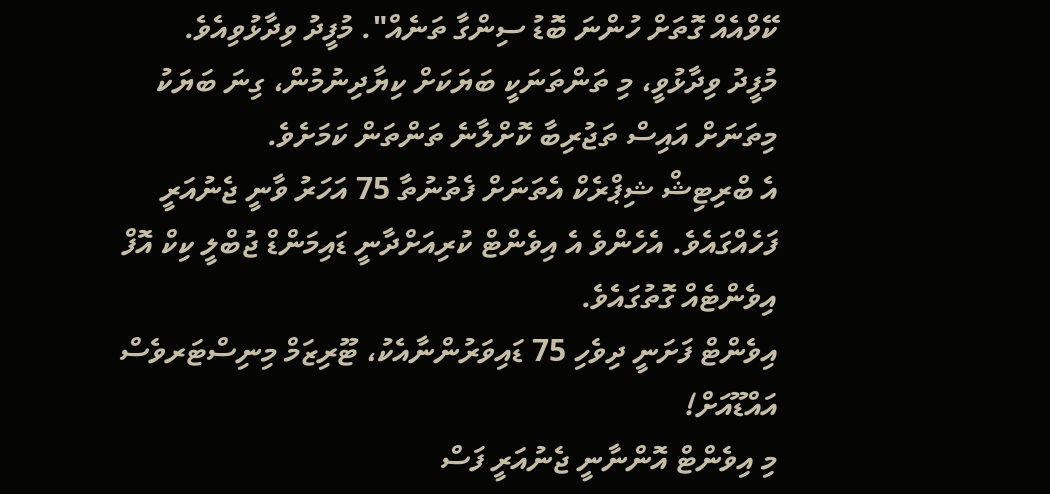ކޭވްއެއް ގޮތަށް ހުންނަ ބޮޑު ސިންގާ ތަނެއް". މުފީދު ވިދާޅުވިއެވެ.
މުފީދު ވިދާޅުވީ، މި ތަންތަނަކީ ބަޔަކަށް ކިޔާދިނުމުން، ގިނަ ބަޔަކު މިތަނަށް އައިސް ތަޖުރިބާ ކޮށްލާނެ ތަންތަން ކަމަށެވެ.
އެ ބްރިޓިޝް ޝިޕްރެކް އެތަނަށް ފެތުނުތާ 75 އަހަރު ވާނީ ޖެނުއަރީ ފަހެއްގައެވެ. އެހެންވެ އެ އިވެންޓް ކުރިއަށްދާނީ ޑައިމަންޑް ޖުބްލީ ކިކް އޮފް އިވެންޓެއް ގޮތުގައެވެ.
އިވެންޓް ފަށަނީ ދިވެހި 75 ޑައިވަރުންނާއެކު، ޓޫރިޒަމް މިނިސްޓަރވެސް އައްޑޫއަށް!
މި އިވެންޓް އޮންނާނީ ޖެނުއަރީ ފަސް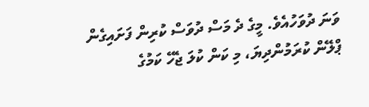ވަނަ ދުވަހުއެވެ. މީގެ ދެ މަސް ދުވަސް ކުރިން ފަށައިގެން ޕްލޭން ކުރަމުންދިޔަ، މި ކަން ކުލަ ޖެހޭ ކަމުގެ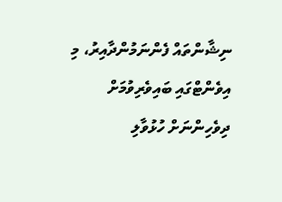ނިޝާންތައް ފެންނަމުންދާއިރު، މި އިވެންޓްގައި ބައިވެރިވުމަށް ދިވެހިންނަށް ހުޅުވާލި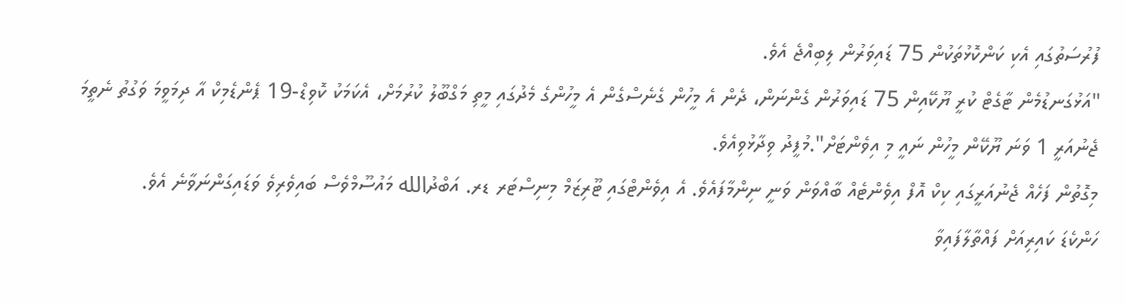ފުރުސަތުގައި އެކި ކަންކޮޅުތަކުން 75 ޑައިވަރުން ލިބިއްޖެ އެވެ.
"އަޅުގަނޑުމެން ޓާގެޓް ކުރީ ޔޫކޭއިން 75 ޑައިވަރުން ގެންނަން، ދެން އެ މީހުން ގެނެސްގެން އެ މީހުންގެ މެދުގައި މީތި މަގްބޫލު ކުރުމަށް، އެކަމަކު ކޮވިޑް-19 ޕެންޑެމިކް އާ ދިމަވީމަ ވަގުތު ނެތީމަ ޖެނުއަރީ 1 ވަނަ ޔޫކޭން މީހުން ނައީ މި އިވެންޓަށް".މުފީދު ވިދާޅުވިއެވެ.
މިގޮތުން ފަހެއް ޖެނުއަރީގައި ކިކް އޮފް އިވެންޓެއް ބާއްވަން ވަނީ ނިންމާފައެވެ. އެ އިވެންޓްގައި ޓޫރިޒަމް މިނިސްޓަރ ޑރ. އަބްދުالله މައުސޫމްވެސް ބައިވެރިވެ ވަޑައިގަންނަވާނެ އެވެ.
ހަންކެޑަ ކައިރިއަށް ފައްތާލާފައިވާ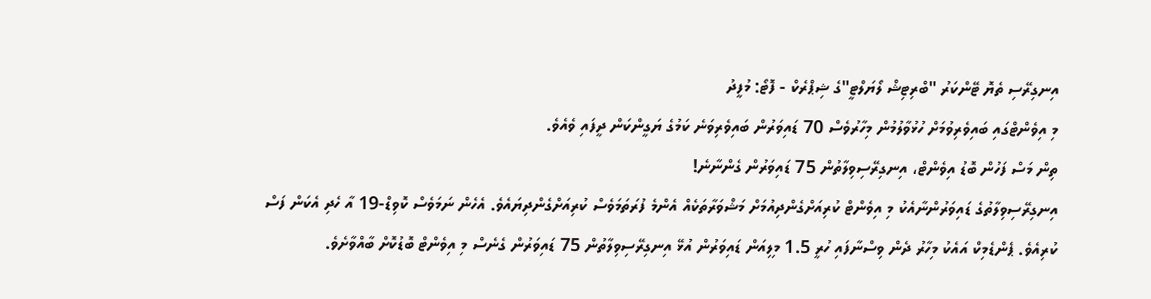އިނގިރޭސި ތެޔޮ ޓޭންކަރު "ބްރިޓިޝް ލޯޔަލްޓީ"ގެ ޝިޕްރެކް - ފޮޓޯ: މުފީދު
މި އިވެންޓްގައި ބައިވެރިވުމަށް ހުޅުވާލުމުން މިހާރުވެސް 70 ޑައިވަރުން ބައިވެރިވަނެ ކަމުގެ ޔަގީންކަން ދީފައި ވެއެވެ.
ތިން މަސް ފަހުން ބޮޑު އިވެންޓް، އިނގިރޭސިވިލާތުން 75 ޑައިވަރުން ގެންނާނެ!
އިނގިރޭސިވިލާތުގެ ޑައިވަރުންނާއެކު މި އިވެންޓް ކުރިއަށްގެންދިއުމަށް މަޝްވަރާތަކެއް އެންމެ ފުރަތަމަވެސް ކުރިއަށްގެންދިޔައެވެ. އެހެން ނަމަވެސް ކޮވިޑް-19 އާ ހެދި އެކަން ފަސް ކުރިއެވެ. ޕެންޑެމިކް އައެކު މިހާރު ދެން ވިސްނާފައި ހުރީ 1.5 މިލިއަން ޑައިވަރުން އުޅޭ އިނގިރޭސިވިލާތުން 75 ޑައިވަރުން ގެނެސް މި އިވެންޓް ބޮޑުކޮށް ބާއްވާށެވެ.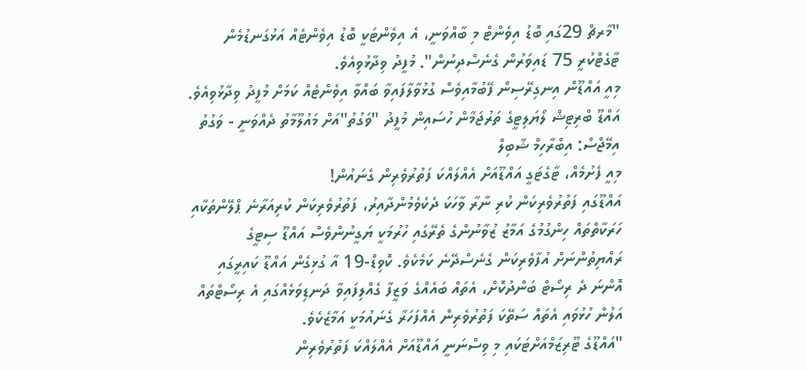"މާރޗް 29ގައި ބޮޑު އިވެންޓް މި ބާއްވަނީ، އެ އިވެންޓަކީ ބޮޑު އިވެންޓެއް އަޅުގަނޑުމެން ޓާގެޓްކުރީ 75 ޑައިވަރުން ގެނެސްދިނުން". މުފީދު ވިދާޅުވިއެވެ.
މިއީ އައްޑޫން އިނގިރޭސިން ފޭބުމާއިވެސް ގުޅުވާލާފައިވާ ބައްވާ އިވެންޓެއް ކަމަށް މުފީދު ވިދާޅުވިއެވެ.
އައްޑޫ ބްރިޓިޝް ލޯޔަލިޓީގެ ތަރުޖަމާން ހުސައިން މުފީދު "ވަގުތު"އަށް މައުލޫމާތު ދެއްވަނީ - ވަގުތު އިމޭޖްސް: އިބްރާހިމް ޝާބިލް
މިއީ ފެށުމެއް، ޓާގެޓަގީ އައްޑޫއަށް އެއްލައްކަ ފަތުރުވެރިން ގެނައުން!
އައްޑޫގައި ފަތުރުވެރިކަން ކުރި ނާރާ ވާހަކަ ދެކެވެމުންދާއިރު، ފަތުރުވެރިކަން ކުރިއަރާނެ ޕްލޭންތަކާއި ހަރަކާތްތައް ހިންގުމުގެ އަމާޒު ޒުވާނުންގެ ތެރޭގައި ހުރުމަކީ ޔަގީނުންވެސް އައްޑޫ ސިޓީގެ ރައްޔިތުންނަށް އުފާވެރިކަން ގެނެސްދޭނެ ކަމެކެވެ. ކޮވިޑް-19 އާ ގުޅިގެން އައްޑޫ ކައިރީގައި އޮންނަ ދެ ރިސޯޓް ބަންދުކޮށް، އެތައް ބައެއްގެ ވަޒީފާ ގެއްލިފައިވާ ދަނޑިވަޅެއްގައި އެ ރިސޯޓްތައް އަލުން ހުޅުވައި އެތައް ސަތޭކަ ފަތުރުވެރިން އެއްފަހަރާ ގެނައުމަކީ އަމާޒެކެވެ.
"އައްޑޫގެ ޓޫރިޒަމްއަށްޓަކައި މި ވިސްނަނީ އައްޑޫއަށް އެއްލައްކަ ފަތުރުވެރިން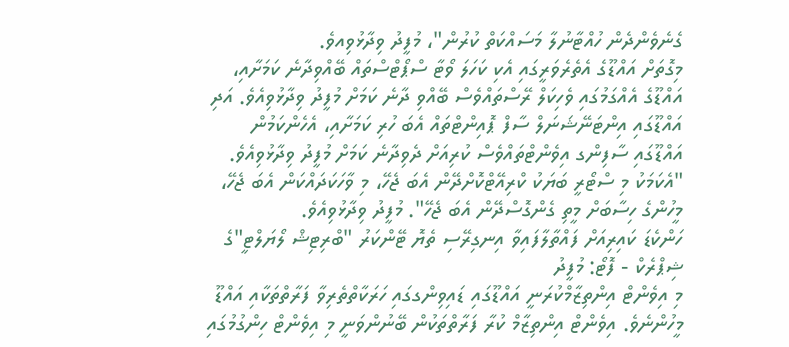ގެނެވެންދެން ހުއްޓާނުލާ މަސައްކަތް ކުރުން"، މުފީދު ވިދާޅުވިއވެ.
މިގޮތަށް އައްޑޫގެ އެތެރެވަރީގައި އެކި ކަހަލަ ވޯޓާ ސްޕޯޓްސްތައް ބޭއްވިދާނެ ކަމަށާއި، އައްޑޫގެ އެއްގަމުގައި ވެހިކަލް ރޭސްތައްވެސް ބޭއްވި ދާނެ ކަމަށް މުފީދު ވިދާޅުވިއެވެ. އަދި އައްޑޫގައި އިންޓަނޭޝަނަލް ސާފް ޕޮއިންޓްތައް އެބަ ހުރި ކަމަށާއި، އެހެންކަމުން އައްޑޫގައި ސާފިންގ އިވެންޓްތައްވެސް ކުރިއަށް ދެވިދާނެ ކަމަށް މުފީދު ވިދާޅުވިއެވެ.
"އެކަމަކު މި ސްޓޯރީ ބަޔަކު ކްރިއޭޓްކޮށްދޭން އެބަ ޖެހޭ، މި ވާހަކަދައްކަން އެބަ ޖެހޭ، މީހުންގެ ހިސާބަށް މީތި ގެންގޮސްދޭން އެބަ ޖެހޭ". މުފީދު ވިދާޅުވިއެވެ.
ހަންކެޑަ ކައިރިއަށް ފައްތާލާފައިވާ އިނގިރޭސި ތެޔޮ ޓޭންކަރު "ބްރިޓިޝް ލޯޔަލްޓީ"ގެ ޝިޕްރެކް - ފޮޓޯ: މުފީދު
މި އިވެންޓް އިންތިޒާމްކުރަނީ އައްޑޫގައި ޑައިވިންގގައި ހަރަކާތްތެރިވާ ފަރާތްތަކާއި އައްޑޫ މީހުންނެވެ. އިވެންޓް އިންތިޒާމް ކުރާ ފަރާތްތަކުން ބޭނުންވަނީ މި އިވެންޓް ހިންގުމުގައި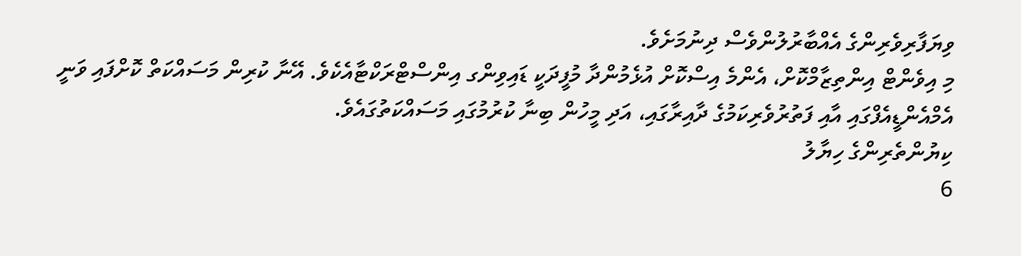ވިޔަފާރިވެރިންގެ އެއްބާރުލުންވެސް ދިނުމަށެވެ.
މި އިވެންޓް އިންތިޒާމްކޮށް، އެންމެ އިސްކޮށް އުޅެމުންދާ މުފީދަކީ ޑައިވިންގ އިންސްޓްރަކްޓާއެކެވެ. އޭނާ ކުރިން މަސައްކަތް ކޮށްފައި ވަނީ އެމްއެންޑީއެފްގައި އާއި ފަތުރުވެރިކަމުގެ ދާއިރާގައި، އަދި މީހުން ބިނާ ކުރުމުގައި މަސައްކަތުގައެވެ.
ކިޔުންތެރިންގެ ހިޔާލު
6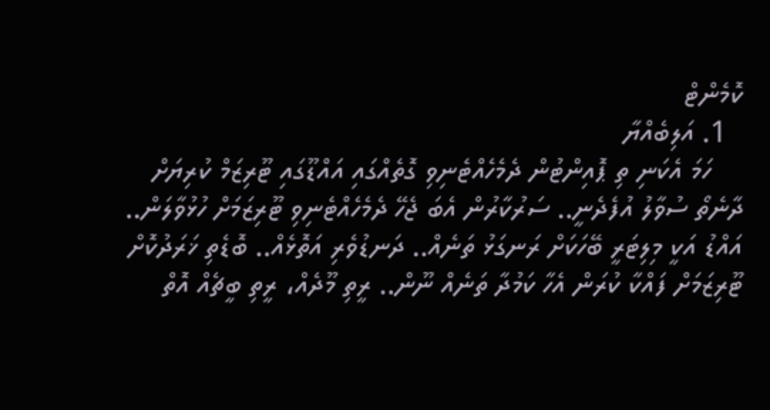ކޮމެންޓް
  1. އަލިބެއްޔާ
    ހަމަ އެކަނި ތި ޕޮއިންޓުން ދެމެހެއްޓެނިވި ގޮތެއްގައި އައްޑޫގައި ޓޫރިޒަމް ކުރިޔަށް ދާނެތޯ ސުވާލު އުފެދެނީ.. ސަރުކާރުން އެބަ ޖެހޭ ދެމެހެއްޓެނިވި ޓޫރިޒަމަށް ހުޅުވާލަން.. އައްޑު އަކީ މިލިޓަރީ ބޭހަކަށް ރަނގަޅު ތަނެއް.. ދަނޑުވެރި އަތޮޅެއް.. ބޮޑެތި ޚަރަދުކޮށް ޓޫރިޒަމަށް ފައްކާ ކުރަން އެހާ ކަމުދާ ތަނެއް ނޫން.. ރީތި މޫދެއް، ރީތި ބީޗެއް އޮތް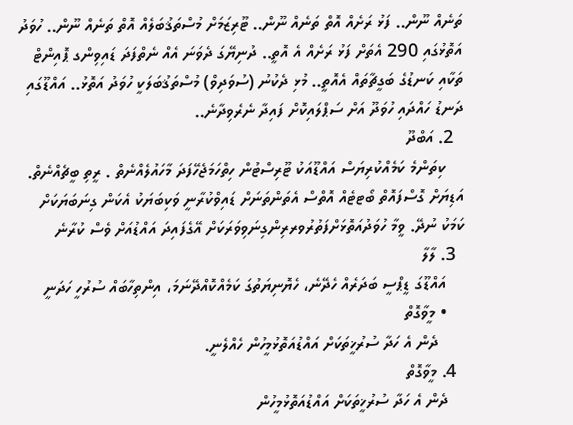ތަނެއް ނޫން.. ފަޅު ރަށެއް އޮތް ތަނެއް ނޫން.. ޓޫރިޒަމަށް މުސްތަޤުބަލެއް އޮތް ތަނެއް ނޫން.. ހުވަދު އަތޮޅުގައި 290 އެތަށް ފަޅު ރަށެއް އެ އޮތީ.. ދުނިޔޭގަ ދެވަނަ އެއް ނެތްފަދަ ޑައިވިންގ ޕޮއިންޓް ތަކާއި ކަނޑުގެ ބަގީޗާތައް އެއޮތީ.. މުޅި ދެކުނު (ސުވަދިވް) މުސްތަޤުބަލަކީ ހުވަދު އަތޮޅު.. އައްޑޫގައި ދަނޑު ހައްދައި ހުވަދޫ އަށް ސަޕްލައިކޮށް ފައިދާ ނެރެވިދާނެ..
  2. އަބްދޫ
    ކިތަންމެ ކަމެއްކުރިޔަސް އައްޑޫއަކު ޓޫރިސްޓުން ހިތްހަމަޖެހޭފަދަ މާހައުލެއްނެތް . ރީތި ބީޗެއްނެތް. އަޑިޔަށް ގޮސްފައޮތް ބޯޓޓެއް އޮތްސް އެތަންތަނަށް ޑައިވްކުރާނީ ވަކިބަޔަކު އެކަން ގިނަބަޔަކަށް ކަމަކު ނުދޭ. ވީމާ ހުވަދުއަތޮޅަށްފަތުރުވރރިންގިނަވިވަރަކަށް އޭގެފައިދަ އައްޑުއަށް ވެސް ކުރާނެ
  3. ލާލާ
    އައްޑޫގަ ޑީޕްސީ ބަދަރެއް ހެދޭނެ، ހެޔޮނިޔަތުގަ ކަމެއްކޮއްދޭނަމަ، އިންތިހާބައް ސުރުހީ ހަދަނީ
    • މީވާގޮތް
      ދެން އެ ހަދާ ސުރުޚީތަކަށް އައްޑުއަތޮޅުމީހުން ހެއްލެނީ.
  4. މީވާގޮތް
    ދެން އެ ހަދާ ސުރުޚީތަކަށް އައްޑުއަތޮޅުމީހުން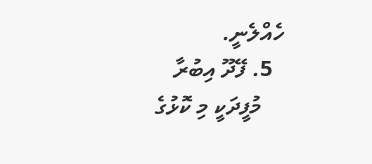ހެއްލެނީ.
  5. ފޭދޫ އިބުރާ
    މުފީދަކީ މި ކޮޅުގެ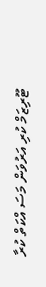ޓޫރިޒަމް ކުރި އަރުވަން މަސަ އްކަތް ކުރާ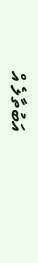އަބުތާލެ އް